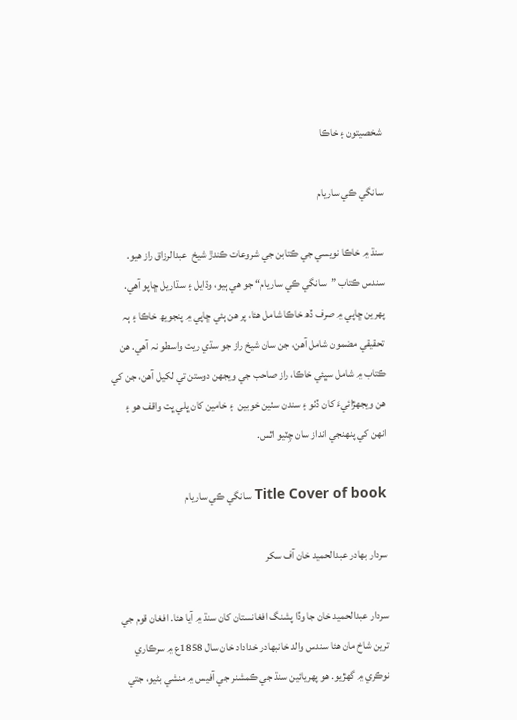شخصيتون ۽ خاڪا

سانگي ڪي ساريام

سنڌ ۾ خاڪا نويسي جي ڪتابن جي شروعات ڪندڙ شيخ  عبدالرزاق راز ھيو. سندس ڪتاب ”سانگي ڪي ساريام“ جو ھي ٻيو، وڌايل ۽ سڌاريل ڇاپو آهي. پھرين ڇاپي ۾ صرف ڏھ خاڪا شامل هئا، پر هن ٻئي ڇاپي ۾ پنجويھ خاڪا ۽ ٻہ تحقيقي مضمون شامل آهن، جن سان شيخ راز جو سڌي ريت واسطو نہ آهي. هن ڪتاب ۾ شامل سڀئي خاڪا، راز صاحب جي ويجهن دوستن تي لکيل آهن، جن کي هن ويجهڙائيءَ کان ڏٺو ۽ سندن سٺين خوبين  ۽ خامين کان ڀلي ڀت واقف هو ۽ انھن کي پنھنجي انداز سان چِٽيو اٿس.

Title Cover of book سانگي ڪي ساريام

سردار بهادر عبدالحميد خان آف سکر

سردار عبدالحميد خان جا وڏا پشنگ افغانستان کان سنڌ ۾ آيا هئا. افغان قوم جي ترين شاخ مان هئا سندس والد خانبهادر خداداد خان سال 1858ع ۾ سرڪاري نوڪري ۾ گهڙيو. هو پهريائين سنڌ جي ڪمشنر جي آفيس ۾ منشي بڻيو، جتي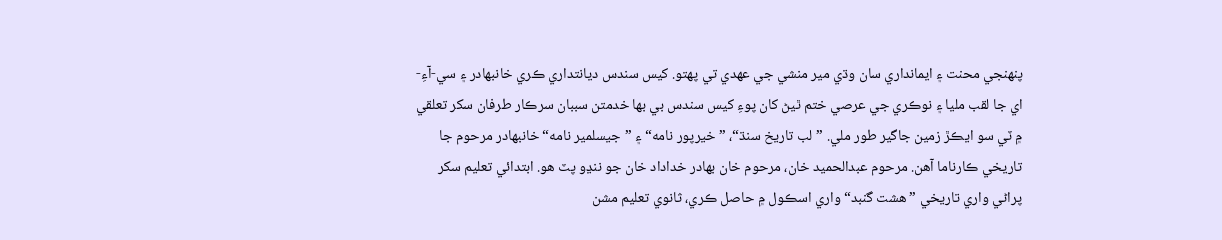پنهنجي محنت ۽ ايمانداري سان وڌي مير منشي جي عهدي تي پهتو. کيس سندس ديانتداري ڪري خانبهادر ۽ سي-آءِ- اي جا لقب مليا ۽ نوڪري جي عرصي ختم ٿيڻ کان پوءِ کيس سندس بي بها خدمتن سببان سرڪار طرفان سکر تعلقي ۾ ٽي سو ايڪڙ زمين جاگير طور ملي. ”لب تاريخ سنڌ“، ”خيرپور نامه“ ۽ ”جيسلمير نامه“ خانبهادر مرحوم جا تاريخي ڪارناما آهن. مرحوم عبدالحميد خان، مرحوم خان بهادر خداداد خان جو ننڍو پٽ هو. ابتدائي تعليم سکر پراڻي واري تاريخي ”هشت گنبد“ واري اسڪول ۾ حاصل ڪري، ثانوي تعليم مشن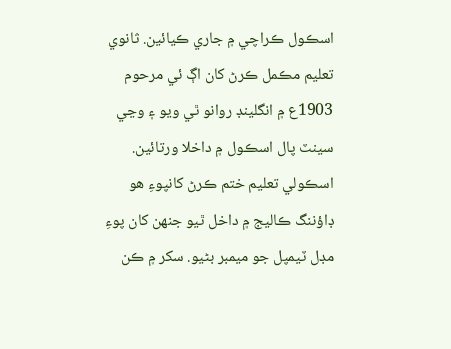اسڪول ڪراچي ۾ جاري ڪيائين. ثانوي تعليم مڪمل ڪرڻ کان اڳ ئي مرحوم 1903ع ۾ انگلينڊ روانو ٿي ويو ۽ وڃي سينٽ پال اسڪول ۾ داخلا ورتائين. اسڪولي تعليم ختم ڪرڻ کانپوءِ هو ڊاؤننگ ڪاليج ۾ داخل ٿيو جنهن کان پوءِ مڊل ٽيمپل جو ميمبر بڻيو. سکر ۾ ڪن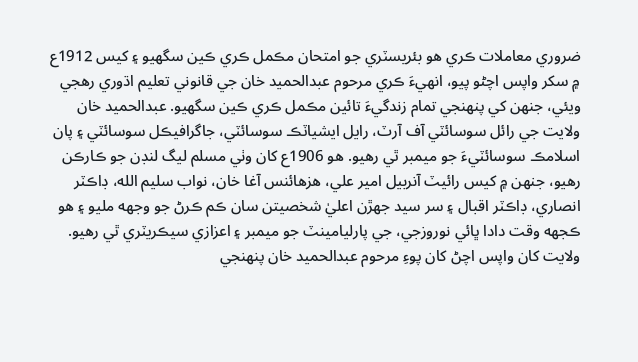ضروري معاملات ڪري هو بئريسٽري جو امتحان مڪمل ڪري ڪين سگهيو ۽ کيس 1912ع ۾ سکر واپس اچڻو پيو، انهيءَ ڪري مرحوم عبدالحميد خان جي قانوني تعليم اڌوري رهجي ويئي، جنهن کي پنهنجي تمام زندگيءَ تائين مڪمل ڪري ڪين سگهيو. عبدالحميد خان ولايت جي رائل سوسائٽي آف آرٽ، رايل ايشياٽڪ سوسائٽي، جاگرافيڪل سوسائٽي ۽ پان اسلامڪ سوسائٽيءَ جو ميمبر ٿي رهيو. هو 1906ع کان وٺي مسلم ليگ لنڊن جو ڪارڪن رهيو، جنهن ۾ کيس رائيٽ آنربيل امير علي، هزهائنس آغا خان، نواب سليم الله، ڊاڪٽر انصاري، ڊاڪٽر اقبال ۽ سر سيد جهڙن اعليٰ شخصيتن سان ڪم ڪرڻ جو وجهه مليو ۽ هو ڪجهه وقت دادا ڀائي نوروزجي، جي پارليامينٽ جو ميمبر ۽ اعزازي سيڪريٽري ٿي رهيو.
ولايت کان واپس اچڻ کان پوءِ مرحوم عبدالحميد خان پنهنجي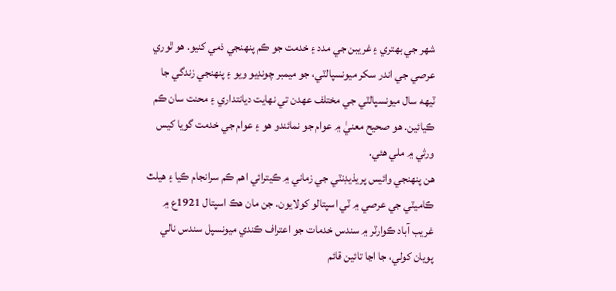شهر جي بهتري ۽ غريبن جي مدد ۽ خدمت جو ڪم پنهنجي ذمي کنيو. هو ٿوري عرصي جي اندر سکر ميونسپالٽي، جو ميمبر چونڊيو ويو ۽ پنهنجي زندگي جا ٽيهه سال ميونسپالٽي جي مختلف عهدن تي نهايت ديانتداري ۽ محنت سان ڪم ڪيائين. هو صحيح معنيٰ ۾ عوام جو نمائندو هو ۽ عوام جي خدمت گويا کيس ورثي ۾ ملي هئي.
هن پنهنجي وائيس پريذيڊنٽي جي زماني ۾ ڪيترائي اهم ڪم سرانجام ڪيا ۽ هيلٿ ڪاميٽي جي عرصي ۾ ٽي اسپتالو کولايون. جن مان هڪ اسپتال 1921ع ۾ غريب آباد ڪوارٽر ۾ سندس خدمات جو اعتراف ڪندي ميونسپل سندس نالي پويان کولي، جا اڃا تائين قائم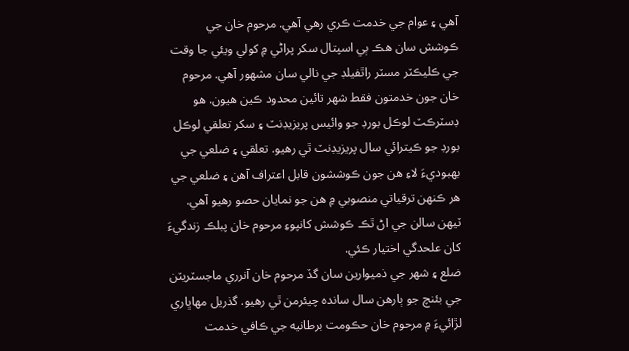آهي ۽ عوام جي خدمت ڪري رهي آهي. مرحوم خان جي ڪوشش سان هڪ ٻي اسپتال سکر پراڻي ۾ کولي ويئي جا وقت جي ڪليڪٽر مسٽر راٿفيلڊ جي نالي سان مشهور آهي. مرحوم خان جون خدمتون فقط شهر تائين محدود ڪين هيون. هو ڊسٽرڪٽ لوڪل بورڊ جو وائيس پريزيڊنٽ ۽ سکر تعلقي لوڪل بورڊ جو ڪيترائي سال پريزيڊنٽ ٿي رهيو. تعلقي ۽ ضلعي جي بهبوديءَ لاءِ هن جون ڪوششون قابل اعتراف آهن ۽ ضلعي جي هر ڪنهن ترقياتي منصوبي ۾ هن جو نمايان حصو رهيو آهي. ٽيهن سالن جي اڻ ٿڪ ڪوشش کانپوءِ مرحوم خان پبلڪ زندگيءَ کان علحدگي اختيار ڪئي.
ضلع ۽ شهر جي ذميوارين سان گڏ مرحوم خان آنرري ماجسٽريٽن جي بئنچ جو ٻارهن سال سانده چيئرمن ٿي رهيو. گذريل مهاڀاري لڙائيءَ ۾ مرحوم خان حڪومت برطانيه جي ڪافي خدمت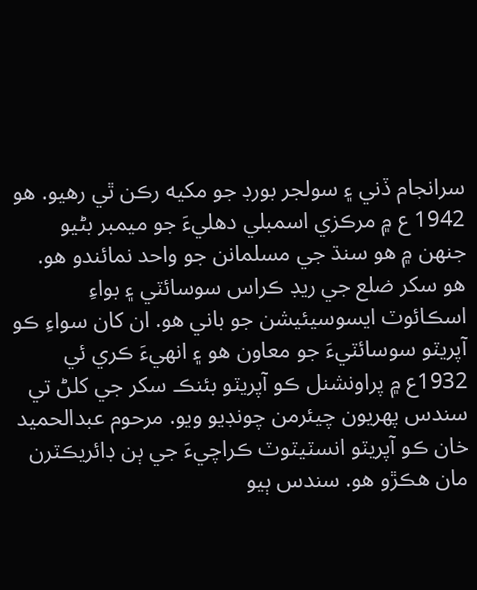سرانجام ڏني ۽ سولجر بورڊ جو مکيه رڪن ٿي رهيو. هو 1942 ع ۾ مرڪزي اسمبلي دهليءَ جو ميمبر بڻيو جنهن ۾ هو سنڌ جي مسلمانن جو واحد نمائندو هو.
هو سکر ضلع جي ريڊ ڪراس سوسائٽي ۽ بواءِ اسڪائوٽ ايسوسيئيشن جو باني هو. ان کان سواءِ ڪو آپريٽو سوسائٽيءَ جو معاون هو ۽ انهيءَ ڪري ئي 1932ع ۾ پراونشنل ڪو آپريٽو بئنڪ سکر جي کلڻ تي سندس پهريون چيئرمن چونڊيو ويو. مرحوم عبدالحميد خان ڪو آپريٽو انسٽيٽوٽ ڪراچيءَ جي ٻن ڊائريڪٽرن مان هڪڙو هو. سندس ٻيو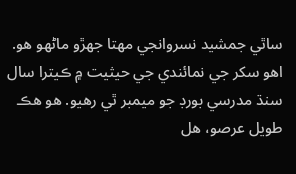ساٿي جمشيد نسروانجي مهتا جهڙو ماڻهو هو. اهو سکر جي نمائندي جي حيثيت ۾ ڪيترا سال سنڌ مدرسي بورڊ جو ميمبر ٿي رهيو. هو هڪ طويل عرصو، هل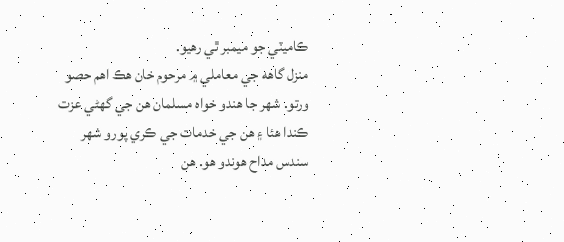ڪاميٽي جو ميمبر ٿي رهيو.
منزل گاهه جي معاملي ۾ مرحوم خان هڪ اهم حصو ورتو. شهر جا هندو خواه مسلمان هن جي گهڻي عزت ڪندا هئا ۽ هن جي خدمات جي ڪري پورو شهر سندس مداح هوندو هو. هن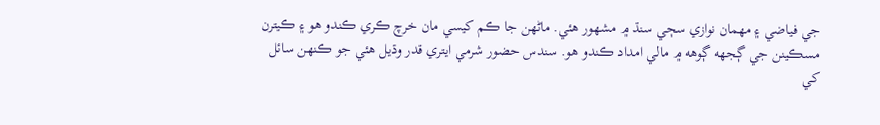جي فياضي ۽ مهمان نوازي سڄي سنڌ ۾ مشهور هئي. ماڻهن جا ڪم کيسي مان خرچ ڪري ڪندو هو ۽ ڪيترن مسڪينن جي ڳجهه ڳوهه ۾ مالي امداد ڪندو هو. سندس حضور شرمي ايتري قدر وڌيل هئي جو ڪنهن سائل کي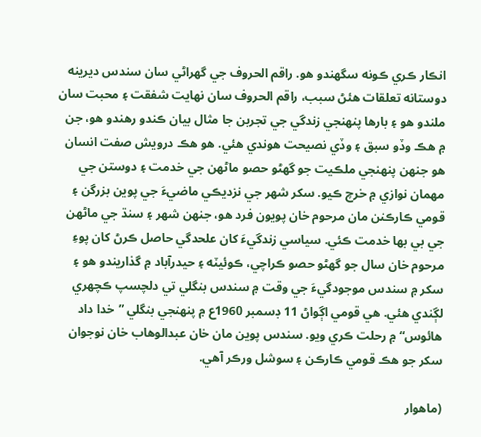انڪار ڪري ڪونه سگهندو هو. راقم الحروف جي گهراڻي سان سندس ديرينه دوستانه تعلقات هئڻ سبب، راقم الحروف سان نهايت شفقت ۽ محبت سان ملندو هو ۽ بارها پنهنجي زندگي جي تجربن جا مثال بيان ڪندو رهندو هو، جن ۾ هڪ وڏو سبق ۽ وڏي نصيحت هوندي هئي. هو هڪ درويش صفت انسان هو جنهن پنهنجي ملڪيت جو گهڻو حصو ماڻهن جي خدمت ۽ دوستن جي مهمان نوازي ۾ خرچ ڪيو. سکر شهر جي نزديڪي ماضيءَ جي پوين بزرگن ۽ قومي ڪارڪنن مان مرحوم خان پويون فرد هو، جنهن شهر ۽ سنڌ جي ماڻهن جي بي بها خدمت ڪئي. سياسي زندگيءَ کان علحدگي حاصل ڪرڻ کان پوءِ مرحوم خان سال جو گهڻو حصو ڪراچي، ڪوئيٽه ۽ حيدرآباد ۾ گذاريندو هو ۽ سکر ۾ سندس موجودگيءَ جي وقت ۾ سندس بنگلي تي دلچسپ ڪچهري لڳندي هئي. هي قومي اڳواڻ 11 ڊسمبر 1960ع ۾ پنهنجي بنگلي ”خدا داد هائوس“ ۾ رحلت ڪري ويو. سندس پوين مان خان عبدالوهاب خان نوجوان سکر جو هڪ قومي ڪارڪن ۽ سوشل ورڪر آهي.

(ماهوار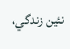نئين زندگي،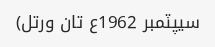سيپٽمبر 1962ع تان ورتل)